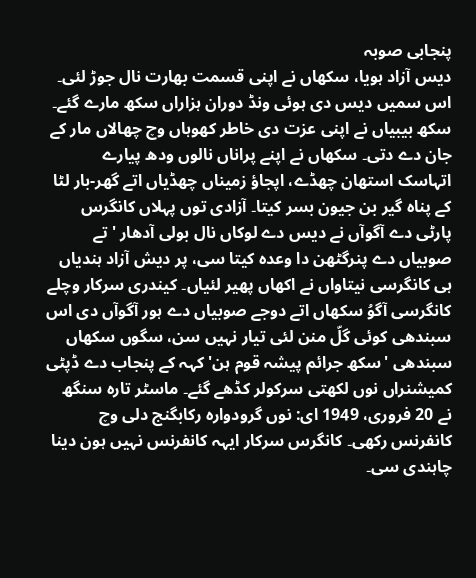پنجابی صوبہ
دیس آزاد ہویا، سکھاں نے اپنی قسمت بھارت نال جوڑ لئی۔ اس سمیں دیس دی ہوئی ونڈ دوران ہزاراں سکھ مارے گئے۔ سکھ بیبیاں نے اپنی عزت دی خاطر کھوہاں وچ چھالاں مار کے جان دے دتی۔ سکھاں نے اپنے پراناں نالوں ودھ پیارے اتہاسک استھان چھڈے، اپجاؤ زمیناں چھڈیاں اتے گھر-بار لٹا کے پناہ گیر بن جیون بسر کیتا۔ آزادی توں پہلاں کانگرس پارٹی دے آگوآں نے دیس دے لوکاں نال بولی آدھار 'تے صوبیاں دے پنرگٹھن دا وعدہ کیتا سی، پر دیش آزاد ہندیاں ہی کانگرسی نیتاواں نے اکھاں پھیر لئیاں۔ کیندری سرکار وچلے کانگرسی آگوُ سکھاں اتے دوجے صوبیاں دے ہور آگوآں دی اس سبندھی کوئی گلّ منن لئی تیار نہیں سن، سگوں سکھاں سبندھی 'سکھ جرائم پیشہ قوم ہن' کہہ کے پنجاب دے ڈپٹی کمیشنراں نوں لکھتی سرکولر کڈھے گئے۔ ماسٹر تارہ سنگھ نے 20 فروری، 1949 ای: نوں گرودوارہ رکابگنج دلی وچ کانفرنس رکھی۔ کانگرس سرکار ایہہ کانفرنس نہیں ہون دینا چاہندی سی۔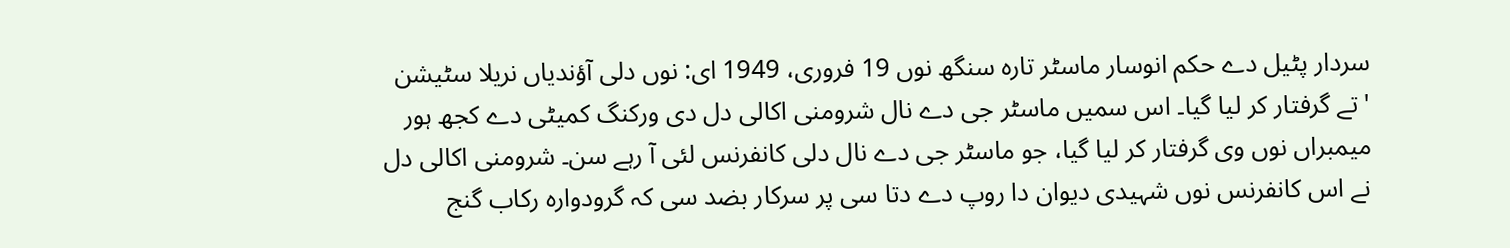سردار پٹیل دے حکم انوسار ماسٹر تارہ سنگھ نوں 19 فروری، 1949 ای: نوں دلی آؤندیاں نریلا سٹیشن 'تے گرفتار کر لیا گیا۔ اس سمیں ماسٹر جی دے نال شرومنی اکالی دل دی ورکنگ کمیٹی دے کجھ ہور میمبراں نوں وی گرفتار کر لیا گیا، جو ماسٹر جی دے نال دلی کانفرنس لئی آ رہے سن۔ شرومنی اکالی دل نے اس کانفرنس نوں شہیدی دیوان دا روپ دے دتا سی پر سرکار بضد سی کہ گرودوارہ رکاب گنج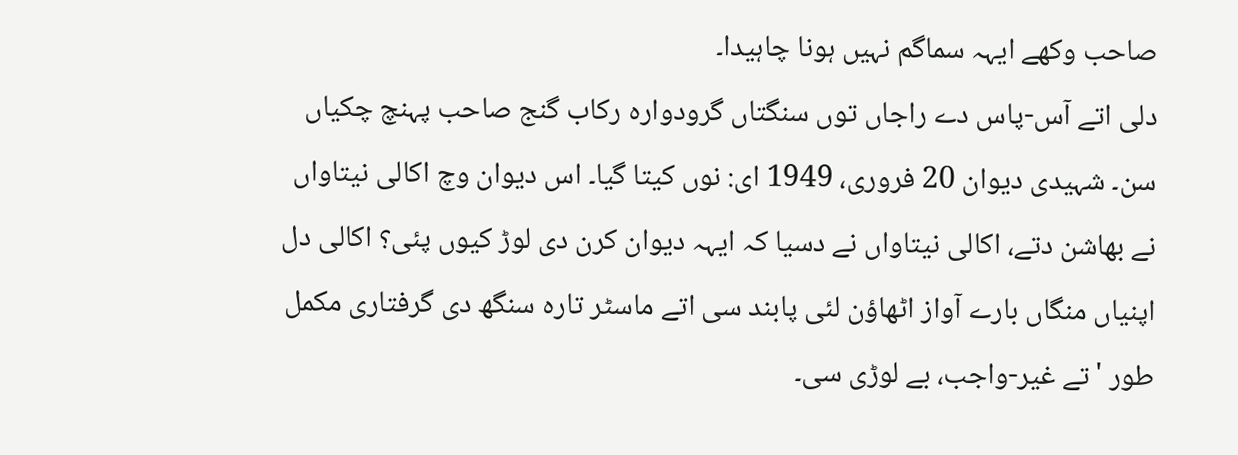صاحب وکھے ایہہ سماگم نہیں ہونا چاہیدا۔
دلی اتے آس-پاس دے راجاں توں سنگتاں گرودوارہ رکاب گنج صاحب پہنچ چکیاں سن۔ شہیدی دیوان 20 فروری، 1949 ای: نوں کیتا گیا۔ اس دیوان وچ اکالی نیتاواں نے بھاشن دتے، اکالی نیتاواں نے دسیا کہ ایہہ دیوان کرن دی لوڑ کیوں پئی؟ اکالی دل اپنیاں منگاں بارے آواز اٹھاؤن لئی پابند سی اتے ماسٹر تارہ سنگھ دی گرفتاری مکمل طور 'تے غیر-واجب، بے لوڑی سی۔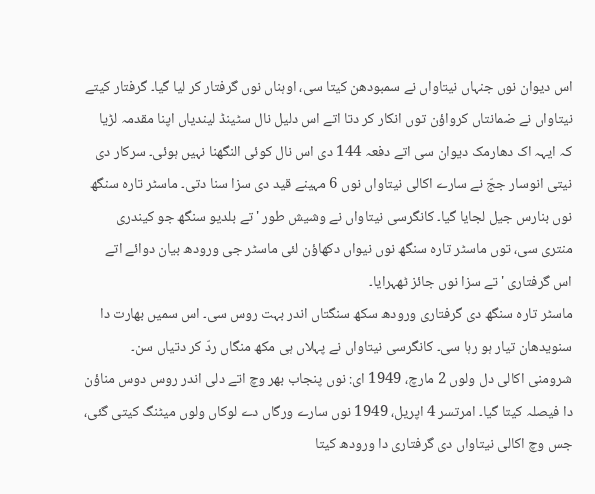اس دیوان نوں جنہاں نیتاواں نے سمبودھن کیتا سی، اوہناں نوں گرفتار کر لیا گیا۔ گرفتار کیتے نیتاواں نے ضمانتاں کرواؤن توں انکار کر دتا اتے اس دلیل نال سٹینڈ لیندیاں اپنا مقدمہ لڑیا کہ ایہہ اک دھارمک دیوان سی اتے دفعہ 144 دی اس نال کوئی النگھنا نہیں ہوئی۔ سرکار دی نیتی انوسار ججّ نے سارے اکالی نیتاواں نوں 6 مہینے قید دی سزا سنا دتی۔ ماسٹر تارہ سنگھ نوں بنارس جیل لجایا گیا۔ کانگرسی نیتاواں نے وشیش طور 'تے بلدیو سنگھ جو کیندری منتری سی، توں ماسٹر تارہ سنگھ نوں نیواں دکھاؤن لئی ماسٹر جی ورودھ بیان دوائے اتے اس گرفتاری 'تے سزا نوں جائز ٹھہرایا۔
ماسٹر تارہ سنگھ دی گرفتاری ورودھ سکھ سنگتاں اندر بہت روس سی۔ اس سمیں بھارت دا سنویدھان تیار ہو رہا سی۔ کانگرسی نیتاواں نے پہلاں ہی مکھ منگاں ردّ کر دتیاں سن۔ شرومنی اکالی دل ولوں 2 مارچ، 1949 ای: نوں پنجاب بھر وچ اتے دلی اندر روس دوس مناؤن دا فیصلہ کیتا گیا۔ امرتسر 4 اپریل، 1949 نوں سارے ورگاں دے لوکاں ولوں میٹنگ کیتی گئی، جس وچ اکالی نیتاواں دی گرفتاری دا ورودھ کیتا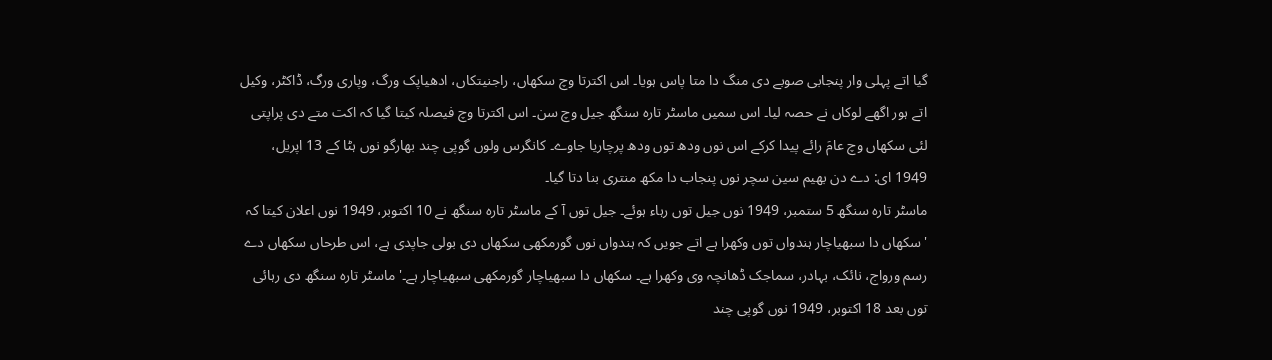گیا اتے پہلی وار پنجابی صوبے دی منگ دا متا پاس ہویا۔ اس اکترتا وچ سکھاں، راجنیتکاں، ادھیاپک ورگ، وپاری ورگ، ڈاکٹر، وکیل اتے ہور اگھے لوکاں نے حصہ لیا۔ اس سمیں ماسٹر تارہ سنگھ جیل وچ سن۔ اس اکترتا وچ فیصلہ کیتا گیا کہ اکت متے دی پراپتی لئی سکھاں وچ عامَ رائے پیدا کرکے اس نوں ودھ توں ودھ پرچاریا جاوے۔ کانگرس ولوں گوپی چند بھارگو نوں ہٹا کے 13 اپریل، 1949 ای: دے دن بھیم سین سچر نوں پنجاب دا مکھ منتری بنا دتا گیا۔
ماسٹر تارہ سنگھ 5 ستمبر، 1949 نوں جیل توں رہاء ہوئے۔ جیل توں آ کے ماسٹر تارہ سنگھ نے 10 اکتوبر، 1949 نوں اعلان کیتا کہ 'سکھاں دا سبھیاچار ہندواں توں وکھرا ہے اتے جویں کہ ہندواں نوں گورمکھی سکھاں دی بولی جاپدی ہے، اس طرحاں سکھاں دے رسم ورواج، نائک، بہادر، سماجک ڈھانچہ وی وکھرا ہے۔ سکھاں دا سبھیاچار گورمکھی سبھیاچار ہے۔' ماسٹر تارہ سنگھ دی رہائی توں بعد 18 اکتوبر، 1949 نوں گوپی چند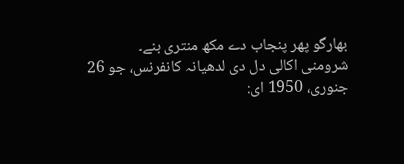بھارگو پھر پنجاب دے مکھ منتری بنے۔
شرومنی اکالی دل دی لدھیانہ کانفرنس، جو 26 جنوری، 1950 ای: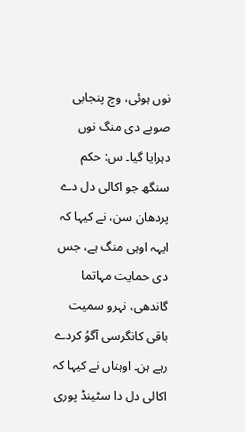نوں ہوئی، وچ پنجابی صوبے دی منگ نوں دہرایا گیا۔ س: حکم سنگھ جو اکالی دل دے پردھان سن، نے کیہا کہ ایہہ اوہی منگ ہے، جس دی حمایت مہاتما گاندھی، نہرو سمیت باقی کانگرسی آگوُ کردے رہے ہن۔ اوہناں نے کیہا کہ اکالی دل دا سٹینڈ پوری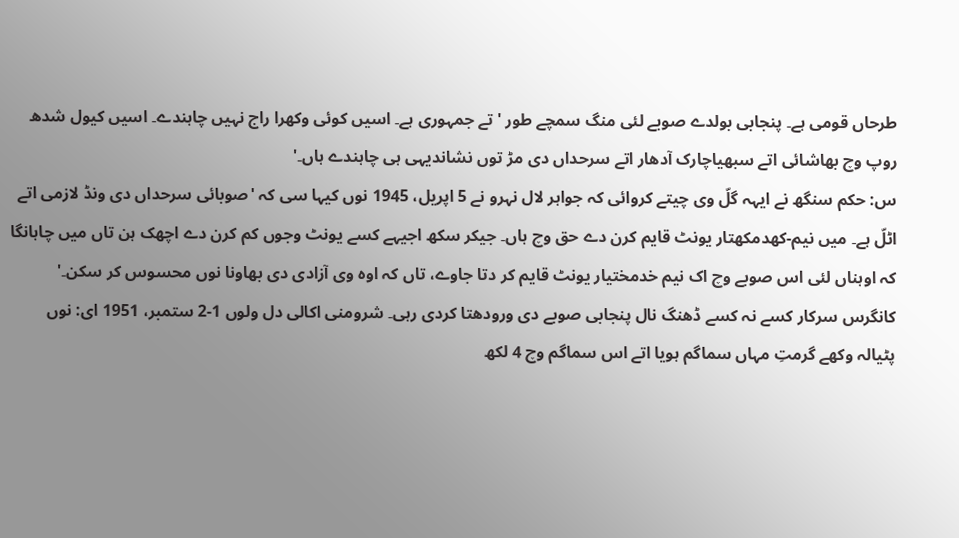طرحاں قومی ہے۔ پنجابی بولدے صوبے لئی منگ سمچے طور 'تے جمہوری ہے۔ اسیں کوئی وکھرا راج نہیں چاہندے۔ اسیں کیول شدھ روپ وچ بھاشائی اتے سبھیاچارک آدھار اتے سرحداں دی مڑ توں نشاندیہی ہی چاہندے ہاں۔'
س: حکم سنگھ نے ایہہ گلّ وی چیتے کروائی کہ جواہر لال نہرو نے 5 اپریل، 1945 نوں کیہا سی کہ 'صوبائی سرحداں دی ونڈ لازمی اتے اٹلّ ہے۔ میں نیم-کھدمکھتار یونٹ قایم کرن دے حق وچ ہاں۔ جیکر سکھ اجیہے کسے یونٹ وجوں کم کرن دے اچھک ہن تاں میں چاہانگا کہ اوہناں لئی اس صوبے وچ اک نیم خدمختیار یونٹ قایم کر دتا جاوے، تاں کہ اوہ وی آزادی دی بھاونا نوں محسوس کر سکن۔'
کانگرس سرکار کسے نہ کسے ڈھنگ نال پنجابی صوبے دی ورودھتا کردی رہی۔ شرومنی اکالی دل ولوں 1-2 ستمبر، 1951 ای: نوں پٹیالہ وکھے گرمتِ مہاں سماگم ہویا اتے اس سماگم وچ 4 لکھ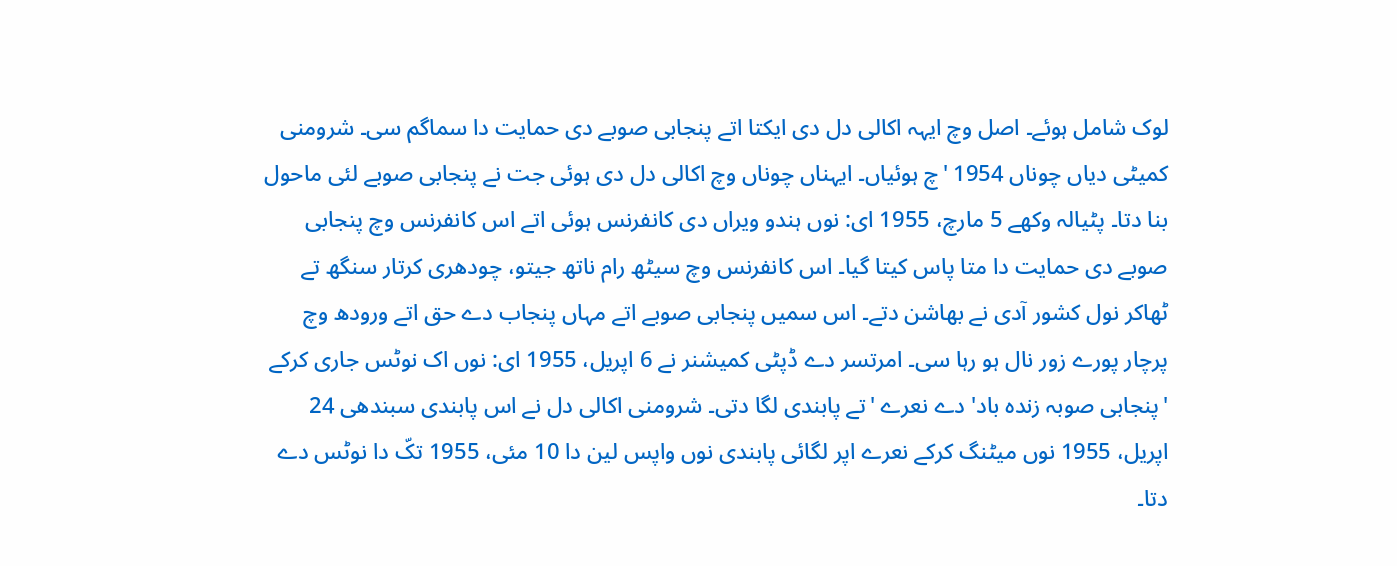لوک شامل ہوئے۔ اصل وچ ایہہ اکالی دل دی ایکتا اتے پنجابی صوبے دی حمایت دا سماگم سی۔ شرومنی کمیٹی دیاں چوناں 1954 'چ ہوئیاں۔ ایہناں چوناں وچ اکالی دل دی ہوئی جت نے پنجابی صوبے لئی ماحول بنا دتا۔ پٹیالہ وکھے 5 مارچ، 1955 ای: نوں ہندو ویراں دی کانفرنس ہوئی اتے اس کانفرنس وچ پنجابی صوبے دی حمایت دا متا پاس کیتا گیا۔ اس کانفرنس وچ سیٹھ رام ناتھ جیتو، چودھری کرتار سنگھ تے ٹھاکر نول کشور آدی نے بھاشن دتے۔ اس سمیں پنجابی صوبے اتے مہاں پنجاب دے حق اتے ورودھ وچ پرچار پورے زور نال ہو رہا سی۔ امرتسر دے ڈپٹی کمیشنر نے 6 اپریل، 1955 ای: نوں اک نوٹس جاری کرکے 'پنجابی صوبہ زندہ باد' دے نعرے 'تے پابندی لگا دتی۔ شرومنی اکالی دل نے اس پابندی سبندھی 24 اپریل، 1955 نوں میٹنگ کرکے نعرے اپر لگائی پابندی نوں واپس لین دا 10 مئی، 1955 تکّ دا نوٹس دے دتا۔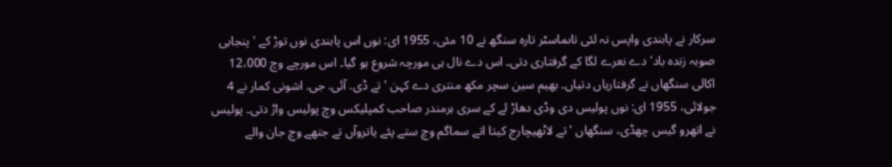سرکار نے پابندی واپس نہ لئی تاںماسٹر تارہ سنگھ نے 10 مئی، 1955 ای: نوں اس پابندی نوں توڑ کے 'پنجابی صوبہ زندہ باد' دے نعرے لگا کے گرفتاری دتی۔ اس دے نال ہی مورچہ شروع ہو گیا۔ اس مورچے وچ 12،000 اکالی سنگھاں نے گرفتاریاں دتیاں۔ بھیم سین سچر مکھ منتری دے کہن 'تے ڈی. آئی. جی. اشونی کمار نے 4 جولائی، 1955 ای: نوں پولیس دی وڈی دھاڑ لے کے سری ہرمندر صاحب کمپلیکس وچ پولیس واڑ دتی۔ پولیس نے اتھرو گیس چھڈی، سنگھاں 'تے لاٹھیچارج کیتا اتے سماگم وچ ستے پئے یاتروآں تے جتھے وچ جان والے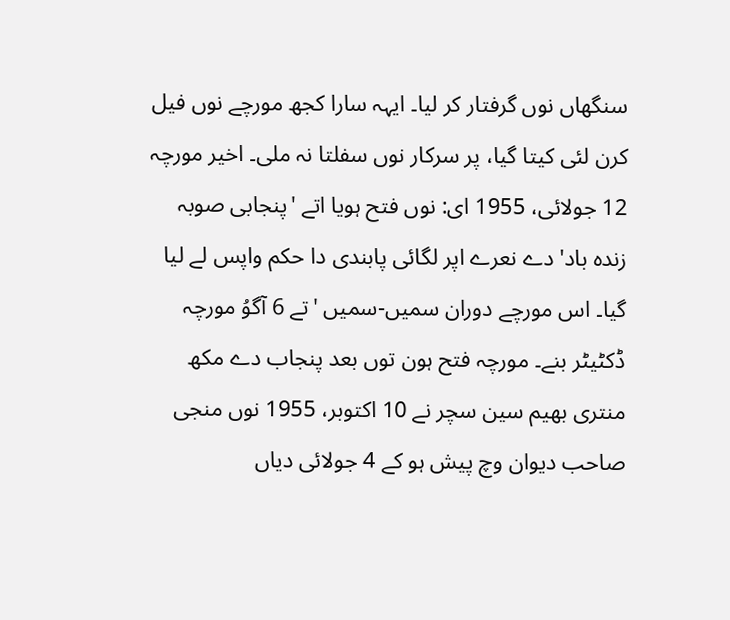سنگھاں نوں گرفتار کر لیا۔ ایہہ سارا کجھ مورچے نوں فیل کرن لئی کیتا گیا، پر سرکار نوں سفلتا نہ ملی۔ اخیر مورچہ 12 جولائی، 1955 ای: نوں فتح ہویا اتے 'پنجابی صوبہ زندہ باد' دے نعرے اپر لگائی پابندی دا حکم واپس لے لیا گیا۔ اس مورچے دوران سمیں-سمیں 'تے 6 آگوُ مورچہ ڈکٹیٹر بنے۔ مورچہ فتح ہون توں بعد پنجاب دے مکھ منتری بھیم سین سچر نے 10 اکتوبر، 1955 نوں منجی صاحب دیوان وچ پیش ہو کے 4 جولائی دیاں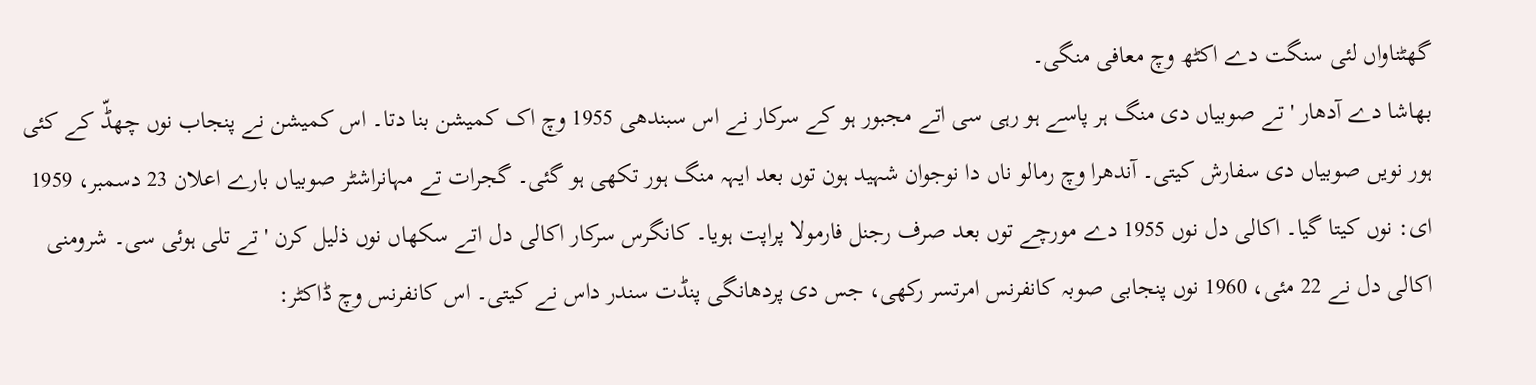گھٹناواں لئی سنگت دے اکٹھ وچ معافی منگی۔
بھاشا دے آدھار 'تے صوبیاں دی منگ ہر پاسے ہو رہی سی اتے مجبور ہو کے سرکار نے اس سبندھی 1955 وچ اک کمیشن بنا دتا۔ اس کمیشن نے پنجاب نوں چھڈّ کے کئی ہور نویں صوبیاں دی سفارش کیتی۔ آندھرا وچ رمالو ناں دا نوجوان شہید ہون توں بعد ایہہ منگ ہور تکھی ہو گئی۔ گجرات تے مہانراشٹر صوبیاں بارے اعلان 23 دسمبر، 1959 ای: نوں کیتا گیا۔ اکالی دل نوں 1955 دے مورچے توں بعد صرف رجنل فارمولا پراپت ہویا۔ کانگرس سرکار اکالی دل اتے سکھاں نوں ذلیل کرن 'تے تلی ہوئی سی۔ شرومنی اکالی دل نے 22 مئی، 1960 نوں پنجابی صوبہ کانفرنس امرتسر رکھی، جس دی پردھانگی پنڈت سندر داس نے کیتی۔ اس کانفرنس وچ ڈاکٹر: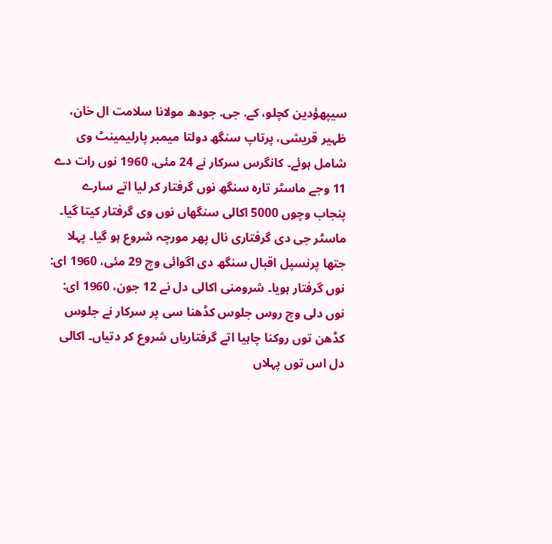سیپھؤدین کچلو، کے. جی. جودھ مولانا سلامت ال خان، ظہیر قریشی، پرتاپ سنگھ دولتا میمبر پارلیمینٹ وی شامل ہوئے۔ کانگرس سرکار نے 24 مئی، 1960 نوں رات دے 11 وجے ماسٹر تارہ سنگھ نوں گرفتار کر لیا اتے سارے پنجاب وچوں 5000 اکالی سنگھاں نوں وی گرفتار کیتا گیا۔ ماسٹر جی دی گرفتاری نال پھر مورچہ شروع ہو گیا۔ پہلا جتھا پرنسپل اقبال سنگھ دی اگوائی وچ 29 مئی، 1960 ای: نوں گرفتار ہویا۔ شرومنی اکالی دل نے 12 جون، 1960 ای: نوں دلی وچ روس جلوس کڈھنا سی پر سرکار نے جلوس کڈھن توں روکنا چاہیا اتے گرفتاریاں شروع کر دتیاں۔ اکالی دل اس توں پہلاں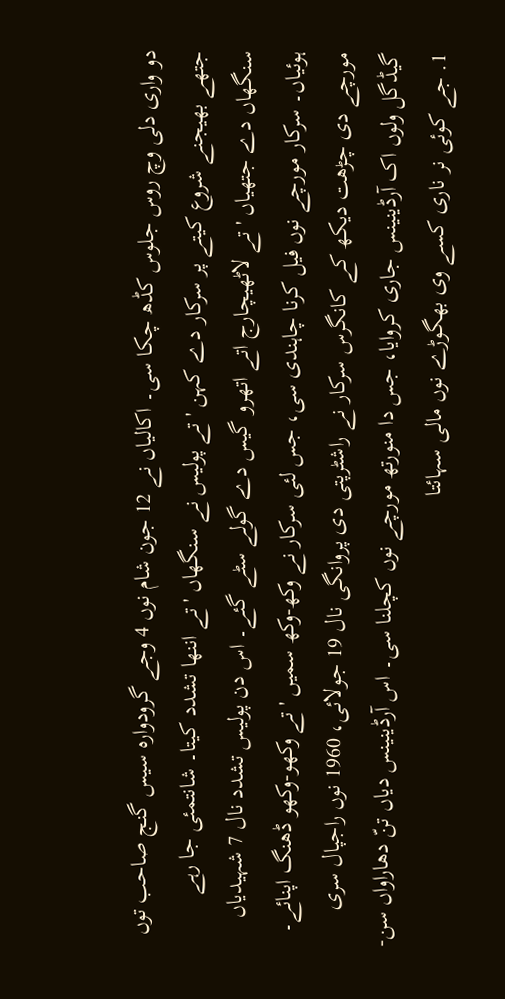دو واری دلی وچ روس جلوس کڈھ چکا سی۔ اکالیاں نے 12 جون شام نوں 4 وجے گرودوارہ سیس گنج صاحب توں جتھے بھیجنے شروع کیتے پر سرکار دے کہن 'تے پولیس نے سنگھاں 'تے اننھا تشدد کیتا۔ شانتمئی جا رہے سنگھاں دے جتھیاں 'تے لاٹھیچارج اتے اتھرو گیس دے گولے سٹے گئے۔ اس دن پولیس تشدد نال 7 شہیدیاں ہوئیاں۔ سرکار مورچے نوں فیل کرنا چاہندی سی، جس لئی سرکار نے وکھ-وکھ سمیں 'تے وکھو-وکھو ڈھنگ اپنائے۔ مورچے دی چڑھت دیکھ کے کانگرس سرکار نے راشٹرپتی دی پروانگی نال 19 جولائی، 1960 نوں راجپال سری گیڈگل ولوں اک آرڈینینس جاری کروایا، جس دا منورتھ مورچے نوں کچلنا سی۔ اس آرڈینینس دیاں تنّ دھاراواں سن- 1. جے کوئی نر ناری کسے وی بھگوڑے نوں مالی سہائتا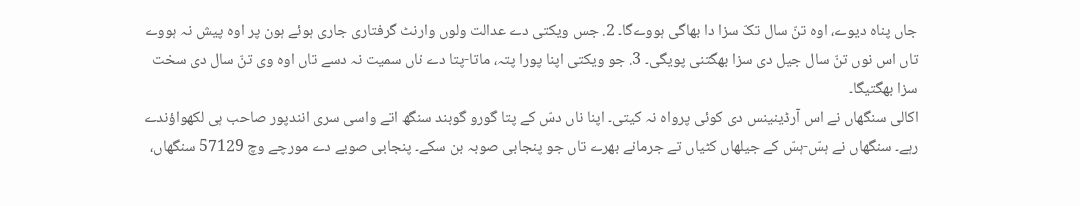جاں پناہ دیوے، اوہ تنّ سال تکّ سزا دا بھاگی ہووےگا۔ 2. جس ویکتی دے عدالت ولوں وارنٹ گرفتاری جاری ہوئے ہون پر اوہ پیش نہ ہووے تاں اس نوں تنّ سال جیل دی سزا بھگتنی پویگی۔ 3. جو ویکتی اپنا پورا پتہ، ماتا-پتا دے ناں سمیت نہ دسے تاں اوہ وی تنّ سال دی سخت سزا بھگتیگا۔
اکالی سنگھاں نے اس آرڈینینس دی کوئی پرواہ نہ کیتی۔ اپنا ناں دسّ کے پتا گورو گوبند سنگھ اتے واسی سری انندپور صاحب ہی لکھواؤندے رہے۔ سنگھاں نے ہسّ-ہسّ کے جیلھاں کٹیاں تے جرمانے بھرے تاں جو پنجابی صوبہ بن سکے۔ پنجابی صوبے دے مورچے وچ 57129 سنگھاں،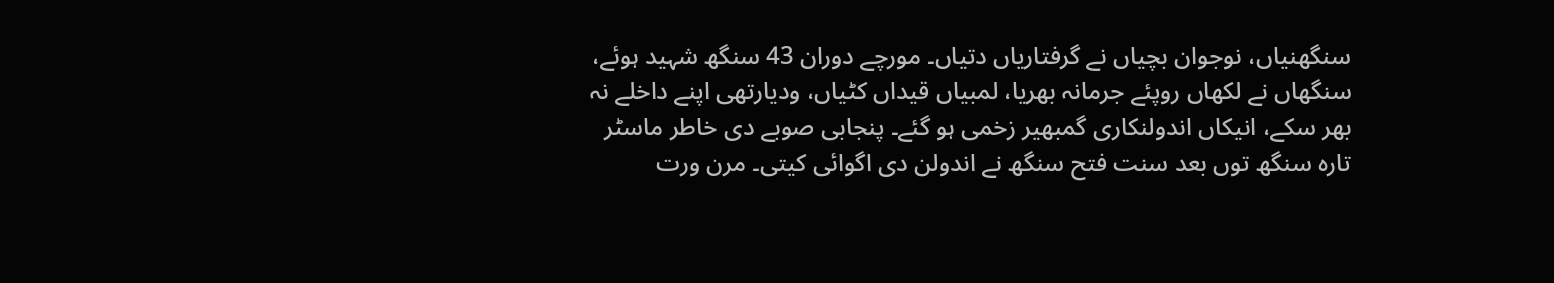سنگھنیاں، نوجوان بچیاں نے گرفتاریاں دتیاں۔ مورچے دوران 43 سنگھ شہید ہوئے، سنگھاں نے لکھاں روپئے جرمانہ بھریا، لمبیاں قیداں کٹیاں، ودیارتھی اپنے داخلے نہ بھر سکے، انیکاں اندولنکاری گمبھیر زخمی ہو گئے۔ پنجابی صوبے دی خاطر ماسٹر تارہ سنگھ توں بعد سنت فتح سنگھ نے اندولن دی اگوائی کیتی۔ مرن ورت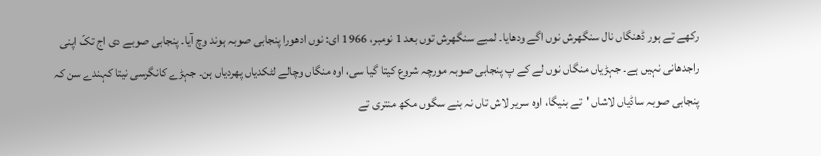رکھے تے ہور ڈھنگاں نال سنگھرش نوں اگے ودھایا۔ لمبے سنگھرش توں بعد 1 نومبر، 1966 ای: نوں ادھورا پنجابی صوبہ ہوند وچ آیا۔ پنجابی صوبے دی اج تکّ اپنی راجدھانی نہیں ہے۔ جہڑیاں منگاں نوں لے کے پ پنجابی صوبہ مورچہ شروع کیتا گیا سی، اوہ منگاں وچالے لٹکدیاں پھردیاں ہن۔ جہڑے کانگرسی نیتا کہندے سن کہ پنجابی صوبہ ساڈیاں لاشاں 'تے بنیگا، اوہ سریر لاش تاں نہ بنے سگوں مکھ منتری تے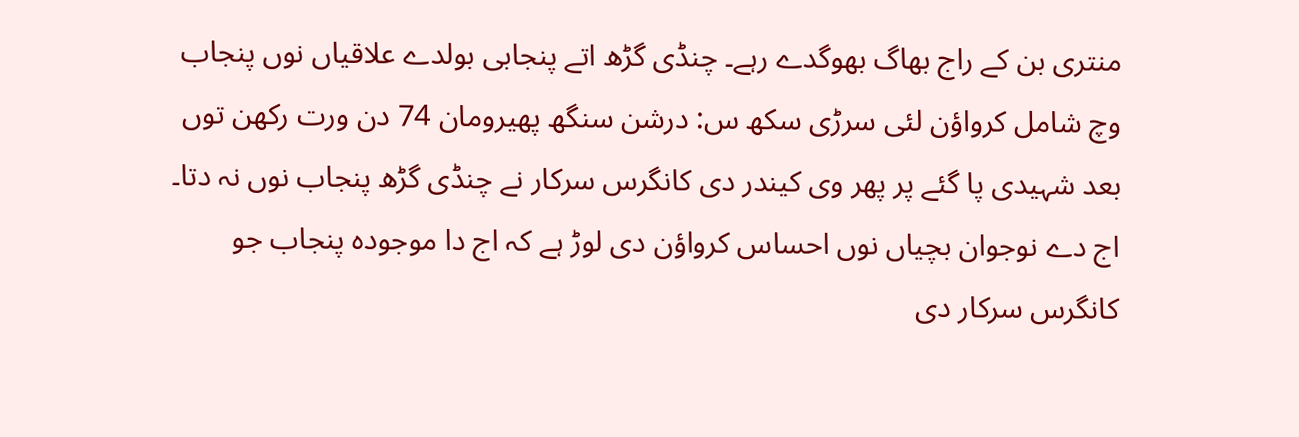منتری بن کے راج بھاگ بھوگدے رہے۔ چنڈی گڑھ اتے پنجابی بولدے علاقیاں نوں پنجاب وچ شامل کرواؤن لئی سرڑی سکھ س: درشن سنگھ پھیرومان 74 دن ورت رکھن توں بعد شہیدی پا گئے پر پھر وی کیندر دی کانگرس سرکار نے چنڈی گڑھ پنجاب نوں نہ دتا۔
اج دے نوجوان بچیاں نوں احساس کرواؤن دی لوڑ ہے کہ اج دا موجودہ پنجاب جو کانگرس سرکار دی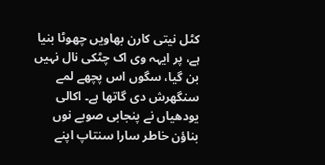کٹل نیتی کارن بھاویں چھوٹا بنیا ہے، پر ایہہ وی اک چٹکی نال نہیں بن گیا، سگوں اس پچھے لمے سنگھرش دی گاتھا ہے۔ اکالی یودھیاں نے پنجابی صوبے نوں بناؤن خاطر سارا سنتاپ اپنے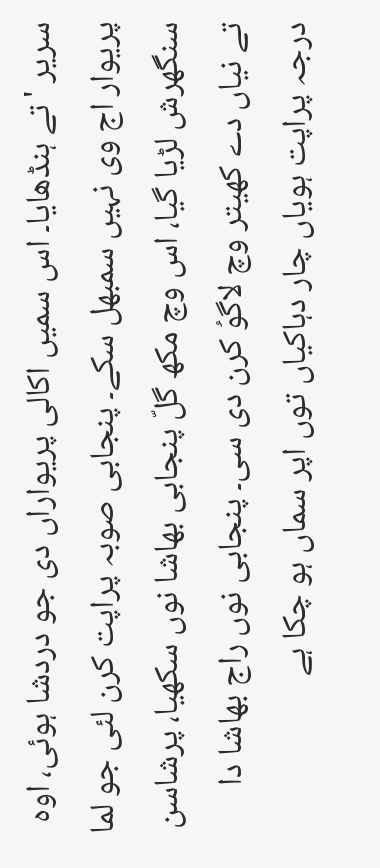سریر 'تے ہنڈھایا۔ اس سمیں اکالی پریواراں دی جو دردشا ہوئی، اوہ پریوار اج وی نہیں سمبھل سکے۔ پنجابی صوبہ پراپت کرن لئی جو لما سنگھرش لڑیا گیا، اس وچ مکھ گلّ پنجابی بھاشا نوں سکھیا، پرشاسن تے نیاں دے کھیتر وچ لاگوُ کرن دی سی۔ پنجابی نوں راج بھاشا دا درجہ پراپت ہویاں چار دہاکیاں توں اپر سماں ہو چکا ہے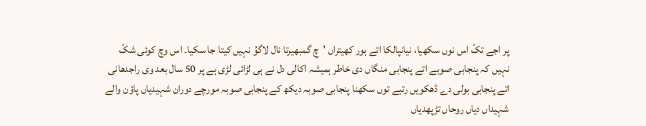پر اجے تکّ اس نوں سکھیا، نیانپالکا اتے ہور کھیتراں 'چ گمبھیرتا نال لاگوُ نہیں کیتا جا سکیا۔ اس وچ کوئی شکّ نہیں کہ پنجابی صوبے اتے پنجابی منگاں دی خاطر ہمیشہ اکالی دل نے ہی لڑائی لڑی ہے پر 50 سال بعد وی راجدھانی اتے پنجابی بولی دے ڈھکویں رتبے توں سکھنا پنجابی صوبہ دیکھ کے پنجابی صوبہ مورچے دوران شہیدیاں پاؤن والے شہیداں دیاں روحاں تڑپھدیاں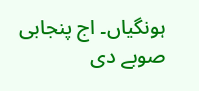ہونگیاں۔ اج پنجابی صوبے دی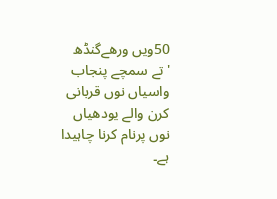50ویں ورھےگنڈھ 'تے سمچے پنجاب واسیاں نوں قربانی کرن والے یودھیاں نوں پرنام کرنا چاہیدا ہے۔